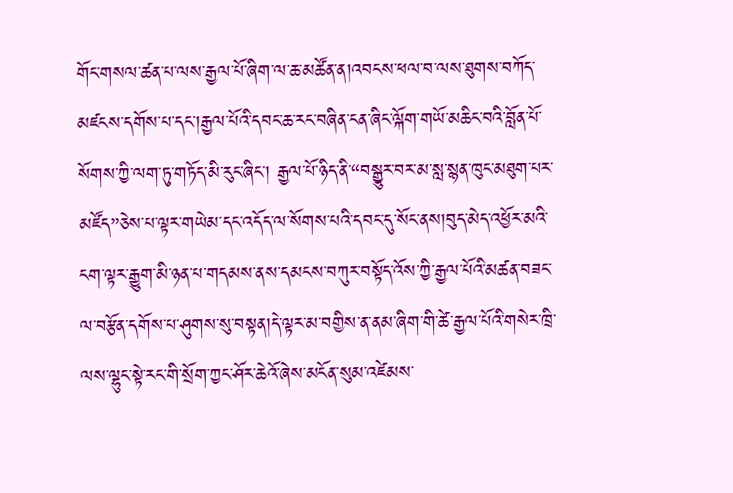གོང་གསལ་ཚན་པ་ལས་རྒྱལ་པོ་ཞིག་ལ་ཆ་མཚོན་ན།འབངས་ཕལ་བ་ལས་ཐུགས་བཀོད་མཛངས་དགོས་པ་དང་།རྒྱལ་པོའི་དབང་ཆ་རང་བཞིན་ངན་ཞིང་ལྐོག་གཡོ་མཆིང་བའི་བློན་པོ་སོགས་ཀྱི་ལག་ཏུ་གཏོད་མི་རུང་ཞིང་། རྒྱལ་པོ་ཉིད་ནི་“བསྒྱུར་བར་མ་སླ་སྙན་ཁུང་མཐུག་པར་མཛོད”ཅེས་པ་ལྟར་གཡེམ་དང་འདོད་ལ་སོགས་པའི་དབང་དུ་སོང་ནས།བུད་མེད་འཕྱོར་མའི་ངག་ལྟར་རྒྱུག་མི་ཉན་པ་གདམས་ནས་དམངས་བཀུར་བསྟོད་འོས་ཀྱི་རྒྱལ་པོའི་མཚན་བཟང་ལ་བརྩོན་དགོས་པ་ཤུགས་སུ་བསྟན།དེ་ལྟར་མ་བགྱིས་ན་ནམ་ཞིག་གི་ཚེ་རྒྱལ་པོའི་གསེར་ཁྲི་ལས་ལྷུང་སྟེ་རང་གི་སྲོག་ཀྱང་ཤོར་ཆེའོ་ཞེས་མངོན་སུམ་འཛེམས་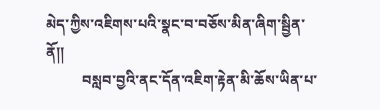མེད་ཀྱིས་འཇིགས་པའི་སྣང་བ་བཅོས་མིན་ཞིག་སྦྱིན་ནོ།།
          བསླབ་བྱའི་ནང་དོན་འཇིག་རྟེན་མི་ཆོས་ཡིན་པ་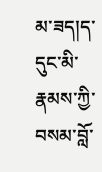མ་ཟད།ད་དུང་མི་རྣམས་ཀྱི་བསམ་བློ་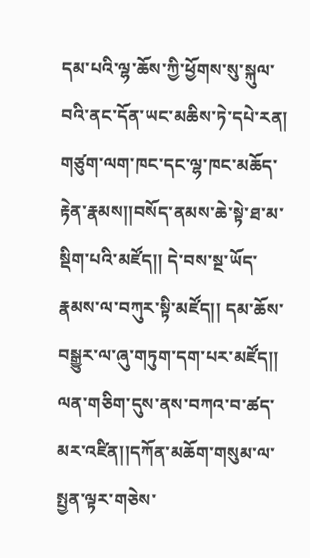དམ་པའི་ལྷ་ཆོས་ཀྱི་ཕྱོགས་སུ་སྐུལ་བའི་ནང་དོན་ཡང་མཆིས་ཏེ་དཔེ་རན། གཙུག་ལག་ཁང་དང་ལྷ་ཁང་མཆོད་རྟེན་རྣམས།།བསོད་ནམས་ཆེ་སྟེ་ཐ་མ་སྡིག་པའི་མཛོད།། དེ་བས་སྔ་ཡོད་རྣམས་ལ་བཀུར་སྟི་མཛོད།། དམ་ཆོས་བསྒྱུར་ལ་ཞུ་གཏུག་དག་པར་མཛོད།། ལན་གཅིག་དུས་ནས་བཀའ་བ་ཚད་མར་འཛིན།།དཀོན་མཆོག་གསུམ་ལ་སྤྱན་ལྟར་གཅེས་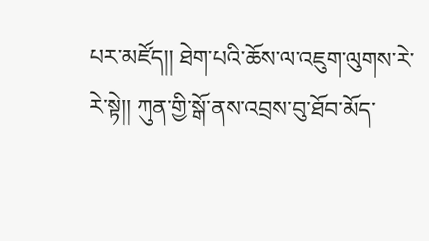པར་མཛོད།། ཐེག་པའི་ཆོས་ལ་འཇུག་ལུགས་རེ་རེ་སྟེ།། ཀུན་གྱི་སྒོ་ནས་འབྲས་བུ་ཐོབ་མོད་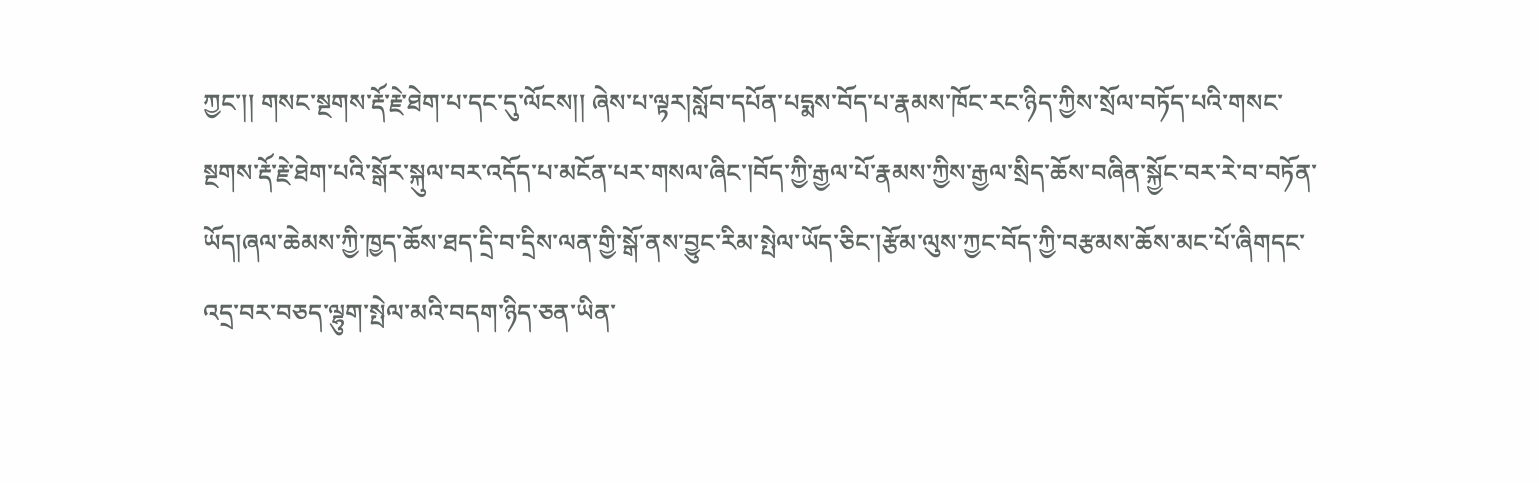ཀྱང་།། གསང་སྔགས་རྡོ་རྗེ་ཐེག་པ་དང་དུ་ལོངས།། ཞེས་པ་ལྟར།སློབ་དཔོན་པདྨས་བོད་པ་རྣམས་ཁོང་རང་ཉིད་ཀྱིས་སྲོལ་བཏོད་པའི་གསང་སྔགས་རྡོ་རྗེ་ཐེག་པའི་སྒོར་སྐུལ་བར་འདོད་པ་མངོན་པར་གསལ་ཞིང་།བོད་ཀྱི་རྒྱལ་པོ་རྣམས་ཀྱིས་རྒྱལ་སྲིད་ཆོས་བཞིན་སྐྱོང་བར་རེ་བ་བཏོན་ཡོད།ཞལ་ཆེམས་ཀྱི་ཁྱད་ཆོས་ཐད་དྲི་བ་དྲིས་ལན་གྱི་སྒོ་ནས་བྱུང་རིམ་སྤེལ་ཡོད་ཅིང་།རྩོམ་ལུས་ཀྱང་བོད་ཀྱི་བརྩམས་ཆོས་མང་པོ་ཞིགདང་འདྲ་བར་བཅད་ལྷུག་སྤེལ་མའི་བདག་ཉིད་ཅན་ཡིན་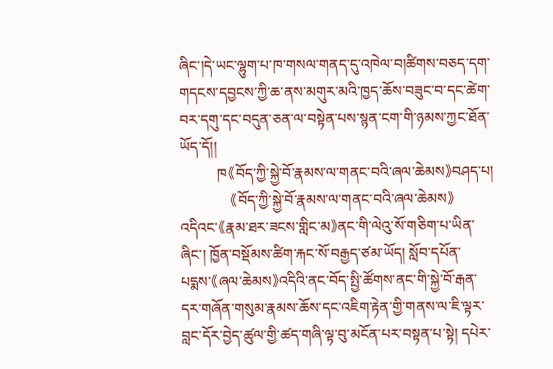ཞིང་།དེ་ཡང་ལྷུག་པ་ཁ་གསལ་གནད་དུ་འཁེལ་བ།ཚིགས་བཅད་དག་གདངས་དབྱངས་ཀྱི་ཆ་ནས་མགུར་མའི་ཁྱད་ཆོས་བཟུང་བ་དང་ཚེག་བར་དགུ་དང་བདུན་ཅན་ལ་བསྟེན་པས་སྙན་ངག་གི་ཉམས་ཀྱང་ཐོན་ཡོད་དོ།།
          ཁ《བོད་ཀྱི་སྐྱེ་བོ་རྣམས་ལ་གནང་བའི་ཞལ་ཆེམས》བཤད་པ།
          《བོད་ཀྱི་སྐྱེ་བོ་རྣམས་ལ་གནང་བའི་ཞལ་ཆེམས》འདིའང་《རྣམ་ཐར་ཟངས་གླིང་མ》ནང་གི་ལེའུ་སོ་གཅིག་པ་ཡིན་ཞིང་། ཁྱོན་བསྡོམས་ཚིག་རྐང་སོ་བརྒྱད་ཙམ་ཡོད། སློབ་དཔོན་པདྨས་《ཞལ་ཆེམས》འདིའི་ནང་བོད་སྤྱི་ཚོགས་ནང་གི་སྐྱེ་བོ་རྒན་དར་གཞོན་གསུམ་རྣམས་ཆོས་དང་འཇིག་རྟེན་གྱི་གནས་ལ་ཇི་ལྟར་བླང་དོར་བྱེད་ཚུལ་གྱི་ཚད་གཞི་ལྟ་བུ་མངོན་པར་བསྟན་པ་སྟེ། དཔེར་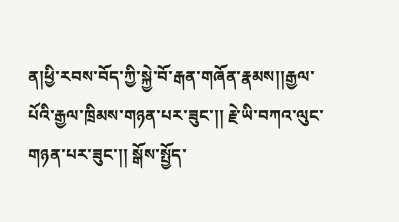ན།ཕྱི་རབས་བོད་ཀྱི་སྐྱེ་བོ་རྒན་གཞོན་རྣམས།།རྒྱལ་པོའི་རྒྱལ་ཁྲིམས་གཉན་པར་ཟུང་།། རྗེ་ཡི་བཀའ་ལུང་གཉན་པར་ཟུང་།། སྒོས་སྤྱོད་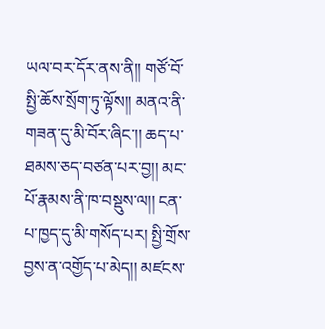ཡལ་བར་དོར་ནས་ནི།། གཙོ་བོ་སྤྱི་ཆོས་སྲོག་ཏུ་ལྟོས།། མནའ་ནི་གཟན་དུ་མི་བོར་ཞིང་།། ཆད་པ་ཐམས་ཅད་བཙན་པར་བྱ།། མང་པོ་རྣམས་ནི་ཁ་བསྡུས་ལ།། ངན་པ་ཁྱད་དུ་མི་གསོད་པར། སྤྱི་གྲོས་བྱས་ན་འགྱོད་པ་མེད།། མཛངས་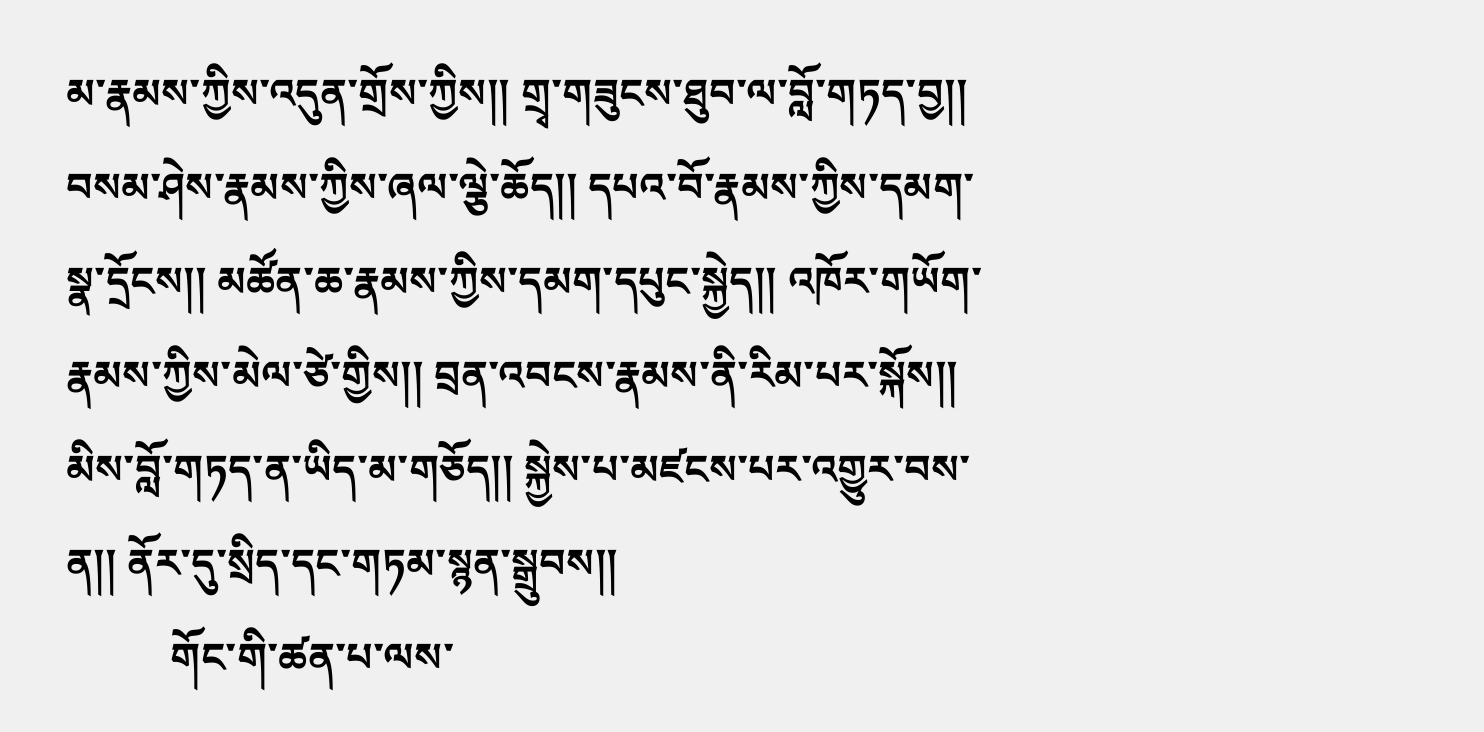མ་རྣམས་ཀྱིས་འདུན་གྲོས་ཀྱིས།། གྲྭ་གཟུངས་ཐུབ་ལ་བློ་གཏད་བྱ།། བསམ་ཤེས་རྣམས་ཀྱིས་ཞལ་ལྕེ་ཆོད།། དཔའ་བོ་རྣམས་ཀྱིས་དམག་སྣ་དྲོངས།། མཚོན་ཆ་རྣམས་ཀྱིས་དམག་དཔུང་སྐྱེད།། འཁོར་གཡོག་རྣམས་ཀྱིས་མེལ་ཙེ་གྱིས།། བྲན་འབངས་རྣམས་ནི་རིམ་པར་སྐོས།། མིས་བློ་གཏད་ན་ཡིད་མ་གཅོད།། སྐྱེས་པ་མཛངས་པར་འགྱུར་བས་ན།། ནོར་དུ་སྲིད་དང་གཏམ་སྙན་སྒྲུབས།།
          གོང་གི་ཚན་པ་ལས་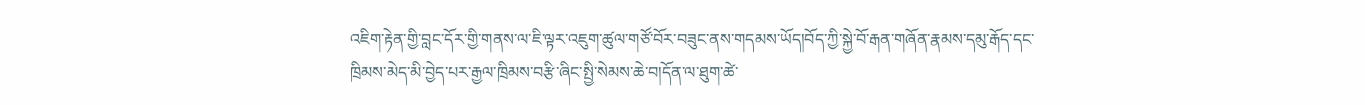འཇིག་རྟེན་གྱི་བླང་དོར་གྱི་གནས་ལ་ཇི་ལྟར་འཇུག་ཚུལ་གཙོ་བོར་བཟུང་ནས་གདམས་ཡོད།བོད་ཀྱི་སྐྱེ་བོ་རྒན་གཞོན་རྣམས་དམུ་རྒོད་དང་ཁྲིམས་མེད་མི་བྱེད་པར་རྒྱལ་ཁྲིམས་བརྩི་ཞིང་སྤྱི་སེམས་ཆེ་བ།དོན་ལ་ཐུག་ཚེ་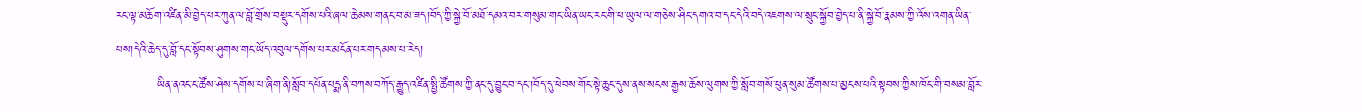རང་ལྟ་མཆོག་འཛིན་མི་བྱེད་པར་ཀུན་ལ་བློ་གྲོས་བསྡུར་དགོས་པའི་ཞལ་ཆེམས་གནང་བ་མ་ཟད།བོད་ཀྱི་སྐྱེ་བོ་མཐོ་དམའ་བར་གསུམ་གང་ཡིན་ཡང་རང་གི་ཕ་ཡུལ་ལ་གཅེས་ཤིང་དགའ་བ་དང་དེའི་བདེ་འཇགས་ལ་སྲུང་སྐྱོབ་བྱེད་པ་ནི་སྐྱེ་བོ་རྣམས་ཀྱི་འོས་འགན་ཡིན་པས།དེའི་ཆེད་དུ་བློ་དང་སྟོབས་ཤུགས་གང་ཡོད་འབུལ་དགོས་པར་མངོན་པར་གདམས་པ་རེད།
          ཡིན་ནའང་ང་ཚོས་ཤེས་དགོས་པ་ཞིག་ནི།སློབ་དཔོན་པདྨ་ནི་བཀས་བཀོད་རྒྱུད་འཛིན་སྤྱི་ཚོགས་ཀྱི་ནང་དུ་བྱུང་བ་དང་།བོད་དུ་ཕེབས་གོང་སྟེ་ཆུང་དུས་ནས་སངས་རྒྱས་ཆོས་ལུགས་ཀྱི་སློབ་གསོ་ཕུན་སུམ་ཚོགས་པ་མྱངས་པའི་སྟབས་ཀྱིས་ཁོང་གི་བསམ་བློར་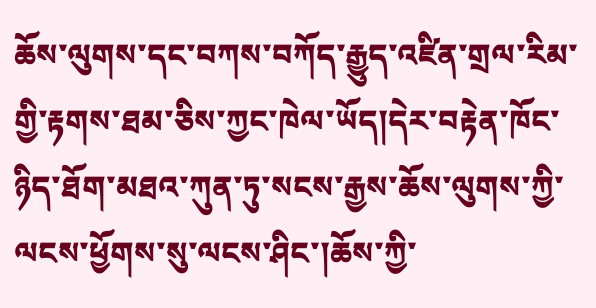ཆོས་ལུགས་དང་བཀས་བཀོད་རྒྱུད་འཛིན་གྲལ་རིམ་གྱི་རྟགས་ཐམ་ཅིས་ཀྱང་ཁེལ་ཡོད།དེར་བརྟེན་ཁོང་ཉིད་ཐོག་མཐའ་ཀུན་ཏུ་སངས་རྒྱས་ཆོས་ལུགས་ཀྱི་ལངས་ཕྱོགས་སུ་ལངས་ཤིང་།ཆོས་ཀྱི་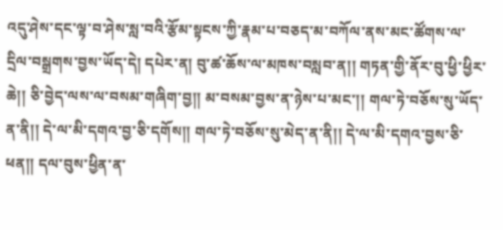འདུ་ཤེས་དང་ལྟ་བ་ཤེས་སླ་བའི་རྩོམ་སྟངས་ཀྱི་རྣམ་པ་བཅད་མ་བཀོལ་ནས་མང་ཚོགས་ལ་དྲིལ་བསྒྲགས་བྱས་ཡོད་དེ། དཔེར་ན། བུ་ཚ་ཆོས་ལ་མཁས་བསླབ་ན།། གཏན་གྱི་ནོར་བུ་ཕྱི་ཕྱིར་ཆེ།། ཅི་བྱེད་ལས་ལ་བསམ་གཞིག་བྱ།། མ་བསམ་བྱས་ན་ཉེས་པ་མང་།། གལ་ཏེ་བཅོས་སུ་ཡོད་ན་ནི།། དེ་ལ་མི་དགའ་བྱ་ཅི་དགོས།། གལ་ཏེ་བཅོས་སུ་མེད་ན་ནི།། དེ་ལ་མི་དགའ་བྱས་ཅི་ཕན།། དལ་བུས་ཕྱིན་ན་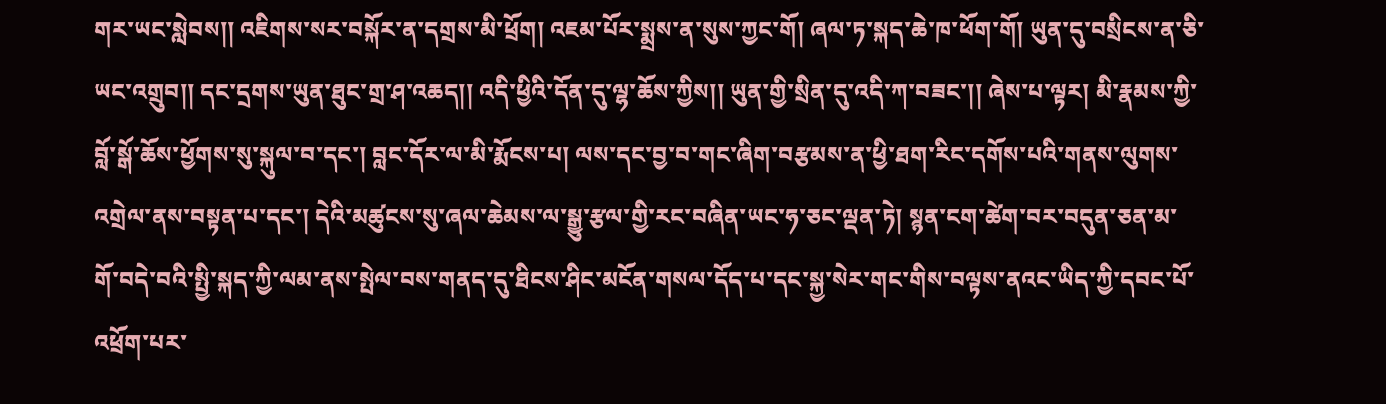གར་ཡང་སླེབས།། འཇིགས་སར་བསྐོར་ན་དགྲས་མི་ཕྲོག། འཇམ་པོར་སྨྲས་ན་སུས་ཀྱང་གོ། ཞལ་ཏ་སྐད་ཆེ་ཁ་ཕོག་གོ། ཡུན་དུ་བསྲིངས་ན་ཅི་ཡང་འགྲུབ།། དང་དྲགས་ཡུན་ཐུང་གྲ་ཤ་འཆད།། འདི་ཕྱིའི་དོན་དུ་ལྷ་ཆོས་ཀྱིས།། ཡུན་གྱི་སྲིན་དུ་འདི་ཀ་བཟང་།། ཞེས་པ་ལྟར། མི་རྣམས་ཀྱི་བློ་སྒོ་ཆོས་ཕྱོགས་སུ་སྐུལ་བ་དང་། བླང་དོར་ལ་མི་རྨོངས་པ། ལས་དང་བྱ་བ་གང་ཞིག་བརྩམས་ན་ཕྱི་ཐག་རིང་དགོས་པའི་གནས་ལུགས་འགྲེལ་ནས་བསྟན་པ་དང་། དེའི་མཚུངས་སུ་ཞལ་ཆེམས་ལ་སྒྱུ་རྩལ་གྱི་རང་བཞིན་ཡང་ཧ་ཅང་ལྡན་ཏེ། སྙན་ངག་ཚེག་བར་བདུན་ཅན་མ་གོ་བདེ་བའི་སྤྱི་སྐད་ཀྱི་ལམ་ནས་སྤེལ་བས་གནད་དུ་ཐིངས་ཤིང་མངོན་གསལ་དོད་པ་དང་སྐྱ་སེར་གང་གིས་བལྟས་ནའང་ཡིད་ཀྱི་དབང་པོ་འཕྲོག་པར་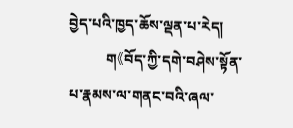བྱེད་པའི་ཁྱད་ཆོས་ལྡན་པ་རེད།
          ག《བོད་ཀྱི་དགེ་བཤེས་སྟོན་པ་རྣམས་ལ་གནང་བའི་ཞལ་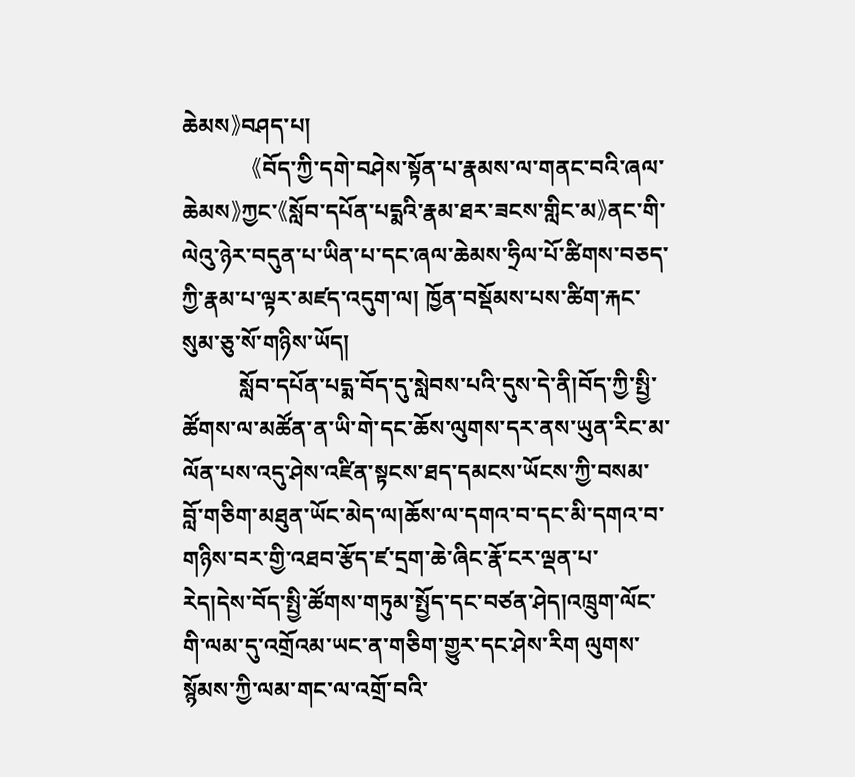ཆེམས》བཤད་པ།
          《བོད་ཀྱི་དགེ་བཤེས་སྟོན་པ་རྣམས་ལ་གནང་བའི་ཞལ་ཆེམས》ཀྱང་《སློབ་དཔོན་པདྨའི་རྣམ་ཐར་ཟངས་གླིང་མ》ནང་གི་ལེའུ་ཉེར་བདུན་པ་ཡིན་པ་དང་ཞལ་ཆེམས་ཧྲིལ་པོ་ཚིགས་བཅད་ཀྱི་རྣམ་པ་ལྟར་མཛད་འདུག་ལ། ཁྱོན་བསྡོམས་པས་ཚིག་རྐང་སུམ་ཅུ་སོ་གཉིས་ཡོད།
          སློབ་དཔོན་པདྨ་བོད་དུ་སླེབས་པའི་དུས་དེ་ནི།བོད་ཀྱི་སྤྱི་ཚོགས་ལ་མཚོན་ན་ཡི་གེ་དང་ཆོས་ལུགས་དར་ནས་ཡུན་རིང་མ་ལོན་པས་འདུ་ཤེས་འཛིན་སྟངས་ཐད་དམངས་ཡོངས་ཀྱི་བསམ་བློ་གཅིག་མཐུན་ཡོང་མེད་ལ།ཆོས་ལ་དགའ་བ་དང་མི་དགའ་བ་གཉིས་བར་གྱི་འཐབ་རྩོད་ཛ་དྲག་ཆེ་ཞིང་རྣོ་ངར་ལྡན་པ་རེད།དེས་བོད་སྤྱི་ཚོགས་གཏུམ་སྤྱོད་དང་བཙན་ཤེད།འཁྲུག་ལོང་གི་ལམ་དུ་འགྲོའམ་ཡང་ན་གཅིག་གྱུར་དང་ཤེས་རིག ལུགས་སྙོམས་ཀྱི་ལམ་གང་ལ་འགྲོ་བའི་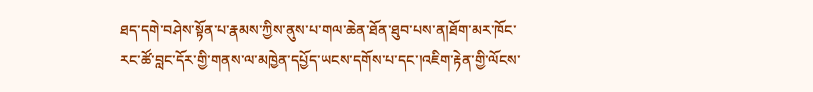ཐད་དགེ་བཤེས་སྟོན་པ་རྣམས་ཀྱིས་ནུས་པ་གལ་ཆེན་ཐོན་ཐུབ་པས་ན།ཐོག་མར་ཁོང་རང་ཚོ་བླང་དོར་གྱི་གནས་ལ་མཁྱེན་དཔྱོད་ཡངས་དགོས་པ་དང་།འཇིག་རྟེན་གྱི་ལོངས་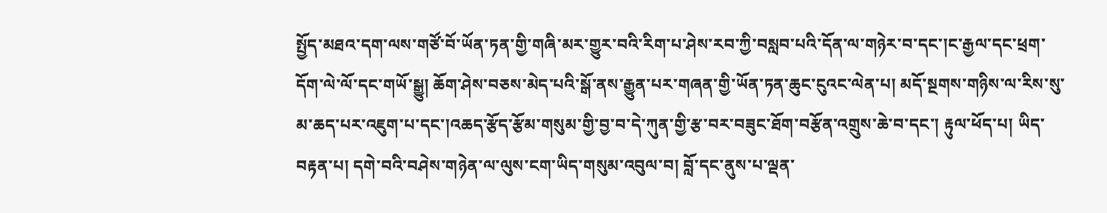སྤྱོད་མཐའ་དག་ལས་གཙོ་བོ་ཡོན་ཏན་གྱི་གཞི་མར་གྱུར་བའི་རིག་པ་ཤེས་རབ་ཀྱི་བསླབ་པའི་དོན་ལ་གཉེར་བ་དང་།ང་རྒྱལ་དང་ཕྲག་དོག་ལེ་ལོ་དང་གཡོ་སྒྱུ། ཆོག་ཤེས་བཅས་མེད་པའི་སྒོ་ནས་རྒྱུན་པར་གཞན་གྱི་ཡོན་ཏན་ཆུང་ངུའང་ལེན་པ། མདོ་སྔགས་གཉིས་ལ་རིས་སུ་མ་ཆད་པར་འཇུག་པ་དང་།འཆད་རྩོད་རྩོམ་གསུམ་གྱི་བྱ་བ་དེ་ཀུན་གྱི་རྩ་བར་བཟུང་ཐོག་བརྩོན་འགྲུས་ཆེ་བ་དང་། རྟུལ་ཕོད་པ། ཡིད་བརྟན་པ། དགེ་བའི་བཤེས་གཉེན་ལ་ལུས་ངག་ཡིད་གསུམ་འབུལ་བ། བློ་དང་ནུས་པ་ལྡན་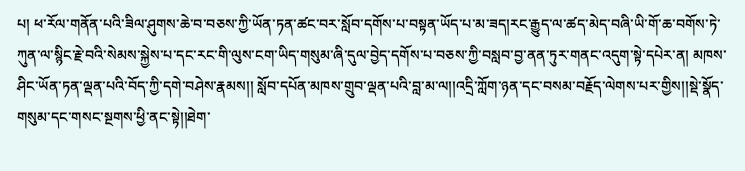པ། ཕ་རོལ་གནོན་པའི་ཟིལ་ཤུགས་ཆེ་བ་བཅས་ཀྱི་ཡོན་ཏན་ཚང་བར་སློབ་དགོས་པ་བསྟན་ཡོད་པ་མ་ཟད།རང་རྒྱུད་ལ་ཚད་མེད་བཞི་ཡི་གོ་ཆ་བགོས་ཏེ་ཀུན་ལ་སྙིང་རྗེ་བའི་སེམས་སྐྱེས་པ་དང་རང་གི་ལུས་ངག་ཡིད་གསུམ་ཞི་དུལ་བྱེད་དགོས་པ་བཅས་ཀྱི་བསླབ་བྱ་ནན་ཏུར་གནང་འདུག་སྟེ་དཔེར་ན། མཁས་ཤིང་ཡོན་ཏན་ལྡན་པའི་བོད་ཀྱི་དགེ་བཤེས་རྣམས།། སློབ་དཔོན་མཁས་གྲུབ་ལྡན་པའི་བླ་མ་ལ།།འདྲི་ཀློག་ཉན་དང་བསམ་བརྗོད་ལེགས་པར་གྱིས།།སྡེ་སྣོད་གསུམ་དང་གསང་སྔགས་ཕྱི་ནང་སྟེ།།ཐེག་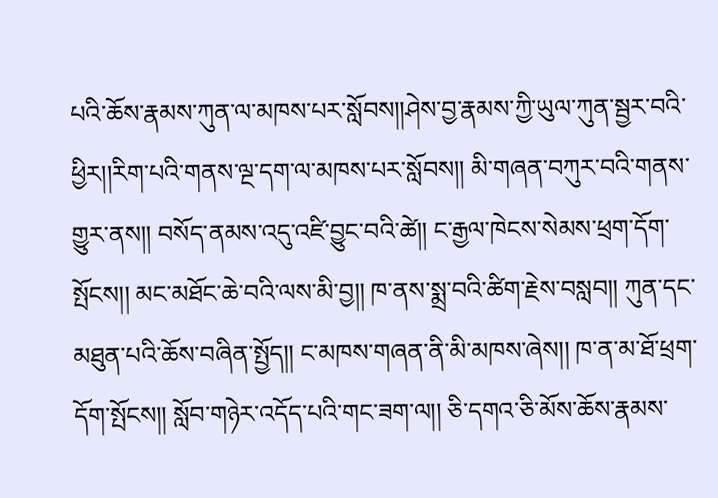པའི་ཆོས་རྣམས་ཀུན་ལ་མཁས་པར་སློབས།།ཤེས་བྱ་རྣམས་ཀྱི་ཡུལ་ཀུན་སྦྱར་བའི་ཕྱིར།།རིག་པའི་གནས་ལྔ་དག་ལ་མཁས་པར་སློབས།། མི་གཞན་བཀུར་བའི་གནས་གྱུར་ནས།། བསོད་ནམས་འདུ་འཛི་བྱུང་བའི་ཚེ།། ང་རྒྱལ་ཁེངས་སེམས་ཕྲག་དོག་སྤོངས།། མང་མཐོང་ཆེ་བའི་ལས་མི་བྱ།། ཁ་ནས་སྨྲ་བའི་ཚིག་རྗེས་བསླབ།། ཀུན་དང་མཐུན་པའི་ཆོས་བཞིན་སྤྱོད།། ང་མཁས་གཞན་ནི་མི་མཁས་ཞེས།། ཁ་ན་མ་ཐོ་ཕྲག་དོག་སྤོངས།། སློབ་གཉེར་འདོད་པའི་གང་ཟག་ལ།། ཅི་དགའ་ཅི་མོས་ཆོས་རྣམས་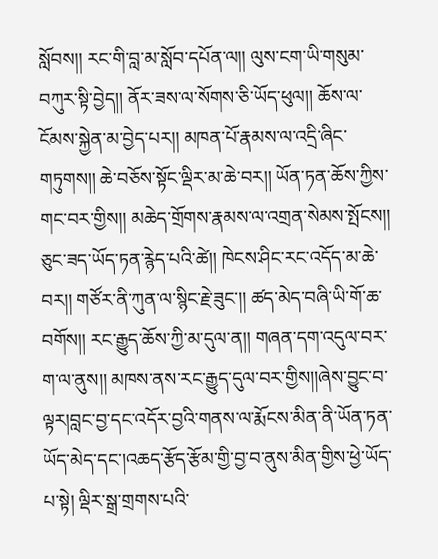སློབས།། རང་གི་བླ་མ་སློབ་དཔོན་ལ།། ལུས་ངག་ཡི་གསུམ་བཀུར་སྟི་བྱེད།། ནོར་ཟས་ལ་སོགས་ཅི་ཡོད་ཕུལ།། ཆོས་ལ་ངོམས་སྐྱེན་མ་བྱེད་པར།། མཁན་པོ་རྣམས་ལ་འདྲི་ཞིང་གཏུགས།། ཆེ་བཅོས་སྟོང་ལྡིར་མ་ཆེ་བར།། ཡོན་ཏན་ཆོས་ཀྱིས་གང་བར་གྱིས།། མཆེད་གྲོགས་རྣམས་ལ་འགྲན་སེམས་སྤོངས།། ཅུང་ཟད་ཡོད་ཏན་རྙེད་པའི་ཚེ།། ཁེངས་ཤིང་རང་འདོད་མ་ཆེ་བར།། གཙོར་ནི་ཀུན་ལ་སྙིང་རྗེ་ཟུང་།། ཚད་མེད་བཞི་ཡི་གོ་ཆ་བགོས།། རང་རྒྱུད་ཆོས་ཀྱི་མ་དུལ་ན།། གཞན་དག་འདུལ་བར་ག་ལ་ནུས།། མཁས་ནས་རང་རྒྱུད་དུལ་བར་གྱིས།།ཞེས་བྱུང་བ་ལྟར།བླང་བྱ་དང་འདོར་བྱའི་གནས་ལ་རྨོངས་མིན་ནི་ཡོན་ཏན་ཡོད་མེད་དང་།འཆད་རྩོད་རྩོམ་གྱི་བྱ་བ་ནུས་མིན་གྱིས་ཕྱེ་ཡོད་པ་སྟེ། ལྡིར་སྒྲ་གྲགས་པའི་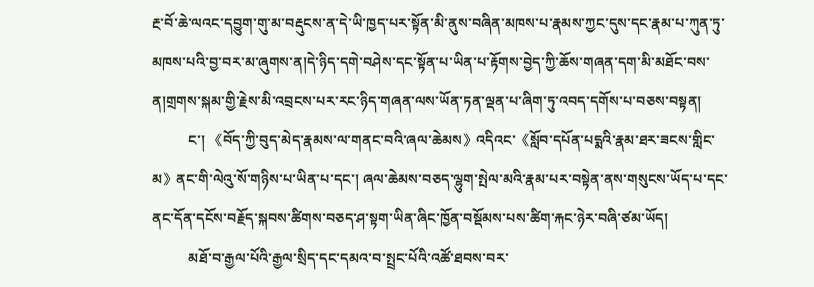རྔ་བོ་ཆེ་ལའང་དབྱུག་གུ་མ་བརྡུངས་ན་དེ་ཡི་ཁྱད་པར་སྟོན་མི་ནུས་བཞིན་མཁས་པ་རྣམས་ཀྱང་དུས་དང་རྣམ་པ་ཀུན་ཏུ་མཁས་པའི་བྱ་བར་མ་ཞུགས་ན།དེ་ཉིད་དགེ་བཤེས་དང་སྟོན་པ་ཡིན་པ་རྟོགས་བྱེད་ཀྱི་ཆོས་གཞན་དག་མི་མཐོང་བས་ན།གྲགས་སྐམ་གྱི་རྗེས་མི་འབྲངས་པར་རང་ཉིད་གཞན་ལས་ཡོན་ཏན་ལྡན་པ་ཞིག་ཏུ་འབད་དགོས་པ་བཅས་བསྟན།
          ང་། 《བོད་ཀྱི་བུད་མེད་རྣམས་ལ་གནང་བའི་ཞལ་ཆེམས》འདིའང་《སློབ་དཔོན་པདྨའི་རྣམ་ཐར་ཟངས་གླིང་མ》ནང་གི་ལེའུ་སོ་གཉིས་པ་ཡིན་པ་དང་། ཞལ་ཆེམས་བཅད་ལྷུག་སྤེལ་མའི་རྣམ་པར་བསྟེན་ནས་གསུངས་ཡོད་པ་དང་ནང་དོན་དངོས་བརྗོད་སྐབས་ཚིགས་བཅད་ཤ་སྟག་ཡིན་ཞིང་ཁྱོན་བསྡོམས་པས་ཚིག་རྐང་ཉེར་བཞི་ཙམ་ཡོད།
          མཐོ་བ་རྒྱལ་པོའི་རྒྱལ་སྲིད་དང་དམའ་བ་སྤྲང་པོའི་འཚོ་ཐབས་བར་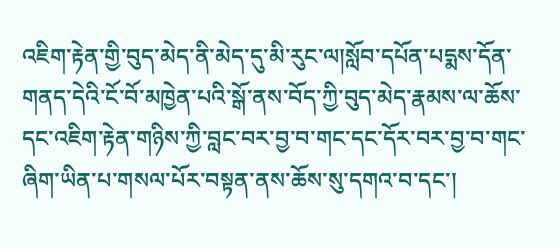འཇིག་རྟེན་གྱི་བུད་མེད་ནི་མེད་དུ་མི་རུང་ལ།སློབ་དཔོན་པདྨས་དོན་གནད་དེའི་ངོ་བོ་མཁྱེན་པའི་སྒོ་ནས་བོད་ཀྱི་བུད་མེད་རྣམས་ལ་ཆོས་དང་འཇིག་རྟེན་གཉིས་ཀྱི་བླང་བར་བྱ་བ་གང་དང་དོར་བར་བྱ་བ་གང་ཞིག་ཡིན་པ་གསལ་པོར་བསྟན་ནས་ཆོས་སུ་དགའ་བ་དང་།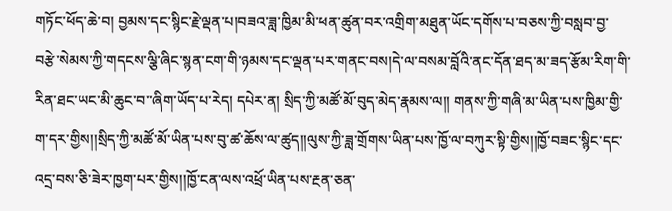གཏོང་ཕོད་ཆེ་བ། བྱམས་དང་སྙིང་རྗེ་ལྡན་པ།བཟའ་ཟླ་ཁྱིམ་མི་ཕན་ཚུན་བར་འགྲིག་མཐུན་ཡོང་དགོས་པ་བཅས་ཀྱི་བསླབ་བྱ་བརྩེ་སེམས་ཀྱི་གདངས་ལྕི་ཞིང་སྙན་ངག་གི་ཉམས་དང་ལྡན་པར་གནང་བས།དེ་ལ་བསམ་བློའི་ནང་དོན་ཐད་མ་ཟད་རྩོམ་རིག་གི་རིན་ཐང་ཡང་མི་ཆུང་བ་་ཞིག་ཡོད་པ་རེད། དཔེར་ན། སྲིད་ཀྱི་མཚོ་མོ་བུད་མེད་རྣམས་ལ།། གནས་ཀྱི་གཞི་མ་ཡིན་པས་ཁྱིམ་གྱི་ག་དར་གྱིས།།སྲིད་ཀྱི་མཚོ་མོ་ཡིན་པས་བུ་ཚ་ཆོས་ལ་ཚུད།།ལུས་ཀྱི་ཟླ་གྲོགས་ཡིན་པས་ཁྱོ་ལ་བཀུར་སྟི་གྱིས།།ཁྱོ་བཟང་སྙིང་དང་འདྲ་བས་ཅི་ཟེར་ཁྱག་པར་གྱིས།།ཁྱོ་ངན་ལས་འཕྲོ་ཡིན་པས་རྔན་ཅན་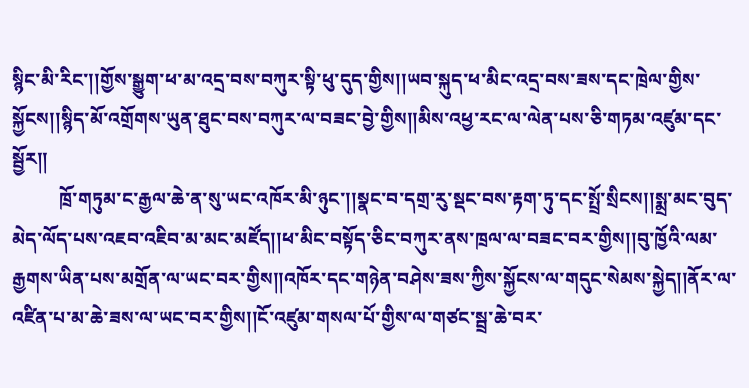སྙིང་མི་རིང་།།གྱོས་སྒྱུག་ཕ་མ་འདྲ་བས་བཀུར་སྟི་ཕུ་དུད་གྱིས།།ཡབ་སྐུད་ཕ་མིང་འདྲ་བས་ཟས་དང་ཁྲེལ་གྱིས་སྐྱོངས།།སྙིད་མོ་འགྲོགས་ཡུན་ཐུང་བས་བཀུར་ལ་བཟང་བྱེ་གྱིས།།མིས་འཕྱ་རང་ལ་ལེན་པས་ཅི་གཏམ་འཛུམ་དང་སྦྱོར།།
          ཁྲོ་གཏུམ་ང་རྒྱལ་ཆེ་ན་སུ་ཡང་འཁོར་མི་ཉུང་།།སྣང་བ་དགྲ་རུ་སྡང་བས་རྟག་ཏུ་དང་སྤྲོ་སྲིངས།།སྨྲ་མང་བུད་མེད་ལོད་པས་འཇབ་འཇིབ་མ་མང་མཛོད།།ཕ་མིང་བསྟོད་ཅིང་བཀུར་ནས་ཁྲལ་ལ་བཟང་བར་གྱིས།།བུ་ཁྱོའི་ལམ་རྒྱགས་ཡིན་པས་མགྲོན་ལ་ཡང་བར་གྱིས།།འཁོར་དང་གཉེན་བཤེས་ཟས་ཀྱིས་སྐྱོངས་ལ་གདུང་སེམས་སྐྱེད།།ནོར་ལ་འཛིན་པ་མ་ཆེ་ཟས་ལ་ཡང་བར་གྱིས།།ངོ་འཛུམ་གསལ་པོ་གྱིས་ལ་གཙང་སྦྲ་ཆེ་བར་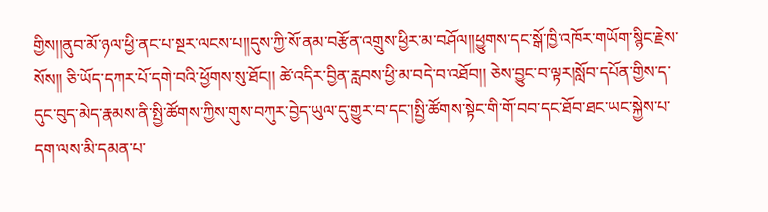གྱིས།།ནུབ་མོ་ཉལ་ཕྱི་ནང་པ་སྔར་ལངས་པ།།དུས་ཀྱི་སོ་ནམ་བརྩོན་འགྲུས་ཕྱིར་མ་བཤོལ།།ཕྱུགས་དང་སྒོ་ཁྱི་འཁོར་གཡོག་སྙིང་རྗེས་སོས།། ཅི་ཡོད་དཀར་པོ་དགེ་བའི་ཕྱོགས་སུ་ཐོང།། ཚེ་འདིར་བྱིན་རླབས་ཕྱི་མ་བདེ་བ་འཐོབ།། ཅེས་བྱུང་བ་ལྟར།སློབ་དཔོན་གྱིས་ད་དུང་བུད་མེད་རྣམས་ནི་སྤྱི་ཚོགས་ཀྱིས་གུས་བཀུར་བྱེད་ཡུལ་དུ་གྱུར་བ་དང་།སྤྱི་ཚོགས་སྟེང་གི་གོ་བབ་དང་ཐོབ་ཐང་ཡང་སྐྱེས་པ་དག་ལས་མི་དམན་པ་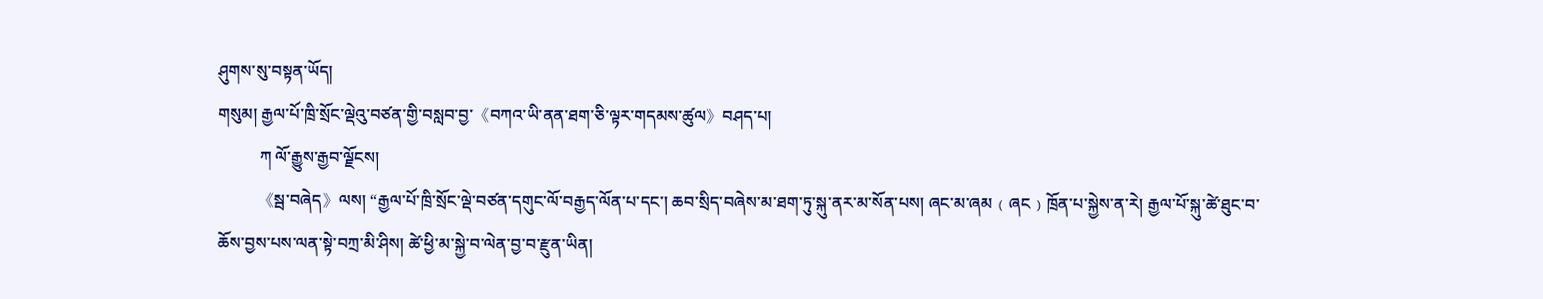ཤུགས་སུ་བསྟན་ཡོད།
གསུམ། རྒྱལ་པོ་ཁྲི་སྲོང་ལྡེའུ་བཙན་གྱི་བསླབ་བྱ་《བཀའ་ཡི་ནན་ཐག་ཅི་ལྟར་གདམས་ཚུལ》བཤད་པ།
          ཀ ལོ་རྒྱུས་རྒྱབ་ལྗོངས།
          《སྦ་བཞེད》ལས། “རྒྱལ་པོ་ཁྲི་སྲོང་ལྡེ་བཙན་དགུང་ལོ་བརྒྱད་ལོན་པ་དང་། ཆབ་སྲིད་བཞེས་མ་ཐག་ཏུ་སྐུ་ནར་མ་སོན་པས། ཞང་མ་ཞམ﹙ཞང﹚ཁྲོན་པ་སྐྱེས་ན་རེ། རྒྱལ་པོ་སྐུ་ཚེ་ཐུང་བ་ཆོས་བྱས་པས་ལན་སྟེ་བཀྲ་མི་ཤིས། ཚེ་ཕྱི་མ་སྐྱེ་བ་ལེན་བྱ་བ་རྫུན་ཡིན།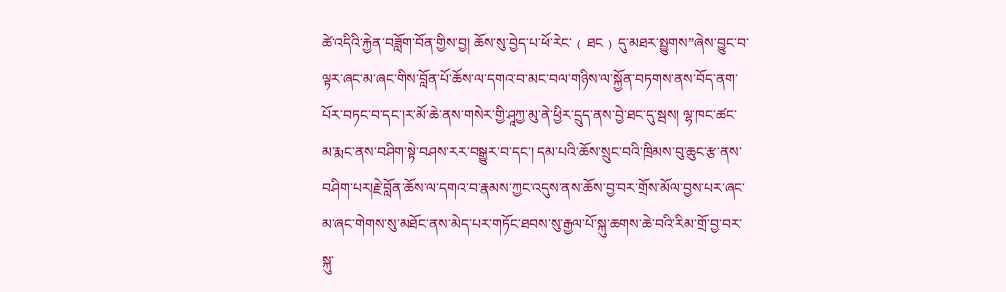ཚེ་འདིའི་རྐྱེན་བཟློག་བོན་གྱིས་བྱ། ཆོས་སུ་བྱེད་པ་ཕོ་རེང་﹙ཐང﹚དུ་མཐར་སྤྱུགས”ཞེས་བྱུང་བ་ལྟར་ཞང་མ་ཞང་གིས་བློན་པོ་ཆོས་ལ་དགའ་བ་མང་བལ་གཉིས་ལ་སྐྱོན་བཏགས་ནས་བོད་ནག་པོར་བཏང་བ་དང་།ར་མོ་ཆེ་ནས་གསེར་གྱི་ཤཱཀྱ་མུ་ནེ་ཕྱིར་དྲུད་ནས་བྱེ་ཐང་དུ་སྦས། ལྷ་ཁང་ཚང་མ་རྨང་ནས་བཤིག་སྟེ་བཤས་རར་བསྒྱུར་བ་དང་། དམ་པའི་ཆོས་སྲུང་བའི་ཁྲིམས་བུ་ཆུང་རྩ་ནས་བཤིག་པར།རྗེ་བློན་ཆོས་ལ་དགའ་བ་རྣམས་ཀྱང་འདུས་ནས་ཆོས་བྱ་བར་གྲོས་མོལ་བྱས་པར་ཞང་མ་ཞང་གེགས་སུ་མཐོང་ནས་མེད་པར་གཏོང་ཐབས་སུ་རྒྱལ་པོ་སྐུ་ཆགས་ཆེ་བའི་རིམ་གྲོ་བྱ་བར་སྐུ་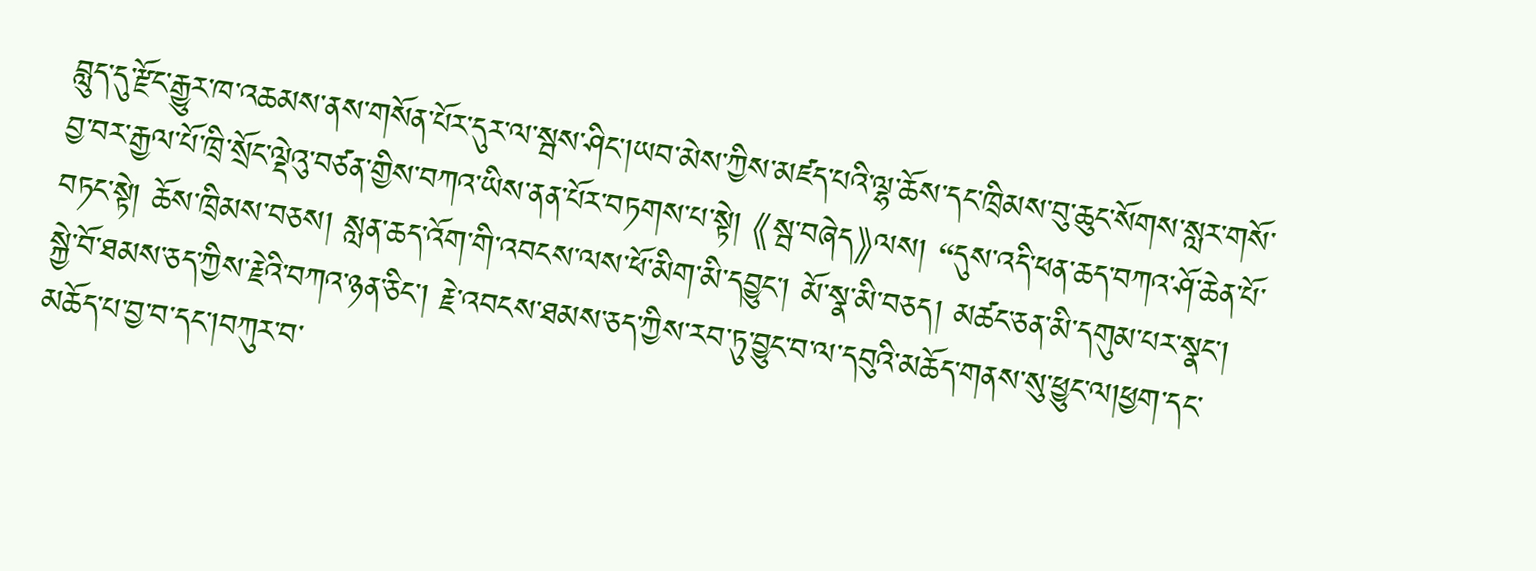བླུད་དུ་རྫོང་རྒྱུར་ཁ་འཆམས་ནས་གསོན་པོར་དུར་ལ་སྦས་ཤིང་།ཡབ་མེས་ཀྱིས་མཛད་པའི་ལྷ་ཆོས་དང་ཁྲིམས་བུ་ཆུང་སོགས་སླར་གསོ་བྱ་བར་རྒྱལ་པོ་ཁྲི་སྲོང་ལྡེའུ་བཙན་གྱིས་བཀའ་ཡིས་ནན་པོར་བཏགས་པ་སྟེ། 《སྦ་བཞེད》ལས། “དུས་འདི་ཕན་ཆད་བཀའ་ཤོ་ཆེན་པོ་བཏང་སྟེ། ཆོས་ཁྲིམས་བཅས། སླན་ཆད་འོག་གི་འབངས་ལས་ཕོ་མིག་མི་དབྱུང་། མོ་སྣ་མི་བཅད། མཚང་ཅན་མི་དགུམ་པར་སྣང་། སྐྱེ་བོ་ཐམས་ཅད་ཀྱིས་རྗེའི་བཀའ་ཉན་ཅིང་། རྗེ་འབངས་ཐམས་ཅད་ཀྱིས་རབ་ཏུ་བྱུང་བ་ལ་དབུའི་མཆོད་གནས་སུ་ཕྱུང་ལ།ཕྱག་དང་མཆོད་པ་བྱ་བ་དང་།བཀུར་བ་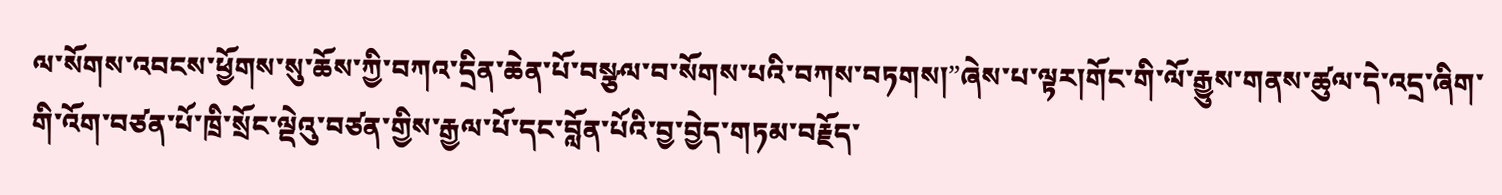ལ་སོགས་འབངས་ཕྱོགས་སུ་ཆོས་ཀྱི་བཀའ་དྲིན་ཆེན་པོ་བསྩལ་བ་སོགས་པའི་བཀས་བཏགས།”ཞེས་པ་ལྟར།གོང་གི་ལོ་རྒྱུས་གནས་ཚུལ་དེ་འདྲ་ཞིག་གི་འོག་བཙན་པོ་ཁྲི་སྲོང་ལྡེའུ་བཙན་གྱིས་རྒྱལ་པོ་དང་བློན་པོའི་བྱ་བྱེད་གཏམ་བརྗོད་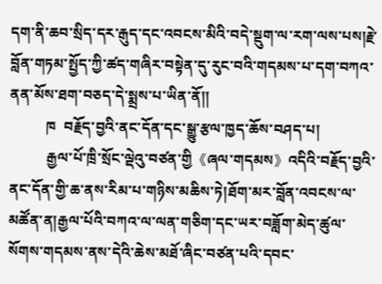དག་ནི་ཆབ་སྲིད་དར་རྒུད་དང་འབངས་མིའི་བདེ་སྡུག་ལ་རག་ལས་པས།རྗེ་བློན་གཏམ་སྤྱོད་ཀྱི་ཚད་གཞིར་བསྟེན་དུ་རུང་བའི་གདམས་པ་དག་བཀའ་ནན་མོས་ཐག་བཅད་དེ་སྨྲས་པ་ཡིན་ནོ།།
          ཁ  བརྗོད་བྱའི་ནང་དོན་དང་སྒྱུ་རྩལ་ཁྱད་ཆོས་བཤད་པ།
          རྒྱལ་པོ་ཁྲི་སྲོང་ལྡེའུ་བཙན་གྱི《ཞལ་གདམས》འདིའི་བརྗོད་བྱའི་ནང་དོན་གྱི་ཆ་ནས་རིམ་པ་གཉིས་མཆིས་ཏེ།ཐོག་མར་བློན་འབངས་ལ་མཚོན་ན།རྒྱལ་པོའི་བཀའ་ལ་ལན་གཅིག་དང་ཡར་བཟློག་མེད་ཚུལ་སོགས་གདམས་ནས་དེའི་ཆེས་མཐོ་ཞིང་བཙན་པའི་དབང་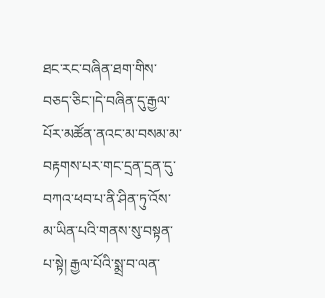ཐང་རང་བཞིན་ཐག་གིས་བཅད་ཅིང་།དེ་བཞིན་དུ་རྒྱལ་པོར་མཚོན་ནའང་མ་བསམ་མ་བརྟགས་པར་གང་དྲན་དྲན་དུ་བཀའ་ཕབ་པ་ནི་ཤིན་ཏུ་འོས་མ་ཡིན་པའི་གནས་སུ་བསྟན་པ་སྟེ། རྒྱལ་པོའི་སྨྲ་བ་ལན་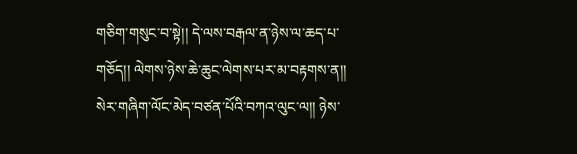གཅིག་གསུང་བ་སྟེ།། དེ་ལས་བརྒལ་ན་ཉེས་ལ་ཆད་པ་གཅོད།། ལེགས་ཉེས་ཆེ་ཆུང་ལེགས་པར་མ་བརྟགས་ན།། སེར་གཞིག་ལོང་མེད་བཙན་པོའི་བཀའ་ལུང་ལ།། ཉེས་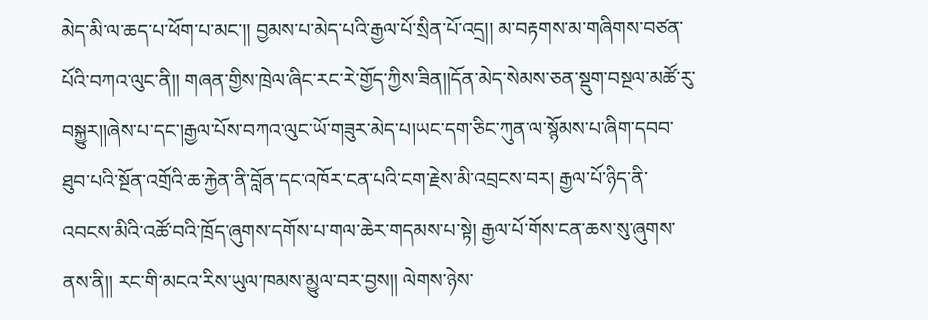མེད་མི་ལ་ཆད་པ་ཕོག་པ་མང་།། བྱམས་པ་མེད་པའི་རྒྱལ་པོ་སྲིན་པོ་འདྲ།། མ་བརྟགས་མ་གཞིགས་བཙན་པོའི་བཀའ་ལུང་ནི།། གཞན་གྱིས་ཁྲེལ་ཞིང་རང་རེ་གྱོད་ཀྱིས་ཟིན།།དོན་མེད་སེམས་ཅན་སྡུག་བསྔལ་མཚོ་རུ་བསྐྱུར།།ཞེས་པ་དང་།རྒྱལ་པོས་བཀའ་ལུང་ཡོ་གཟུར་མེད་པ།ཡང་དག་ཅིང་ཀུན་ལ་སྙོམས་པ་ཞིག་དབབ་ཐུབ་པའི་སྔོན་འགྲོའི་ཆ་རྐྱེན་ནི་བློན་དང་འཁོར་ངན་པའི་ངག་རྗེས་མི་འབྲངས་བར། རྒྱལ་པོ་ཉིད་ནི་འབངས་མིའི་འཚོ་བའི་ཁྲོད་ཞུགས་དགོས་པ་གལ་ཆེར་གདམས་པ་སྟེ། རྒྱལ་པོ་གོས་ངན་ཆས་སུ་ཞུགས་ནས་ནི།། རང་གི་མངའ་རིས་ཡུལ་ཁམས་མྱུལ་བར་བྱས།། ལེགས་ཉེས་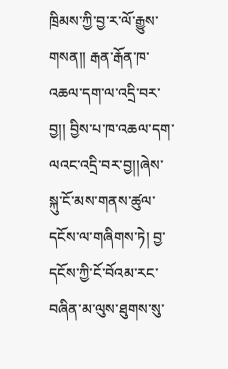ཁྲིམས་ཀྱི་བྱ་ར་ལོ་རྒྱུས་གསན།། རྒན་རྒོན་ཁ་འཆལ་དག་ལ་འདྲི་བར་བྱ།། བྱིས་པ་ཁ་འཆལ་དག་ལའང་འདྲི་བར་བྱ།།ཞེས་སྐུ་ངོ་མས་གནས་ཚུལ་དངོས་ལ་གཞིགས་ཏེ། བྱ་དངོས་ཀྱི་ངོ་བོའམ་རང་བཞིན་མ་ལུས་ཐུགས་སུ་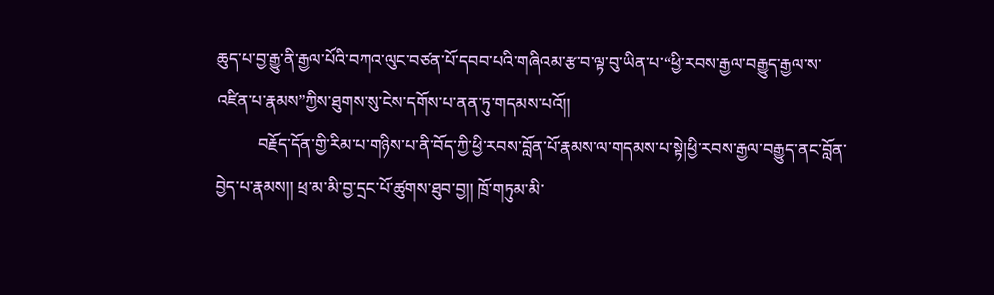ཆུད་པ་བྱ་རྒྱུ་ནི་རྒྱལ་པོའི་བཀའ་ལུང་བཙན་པོ་དབབ་པའི་གཞིའམ་རྩ་བ་ལྟ་བུ་ཡིན་པ་“ཕྱི་རབས་རྒྱལ་བརྒྱུད་རྒྱལ་ས་འཛིན་པ་རྣམས”ཀྱིས་ཐུགས་སུ་ངེས་དགོས་པ་ནན་ཏུ་གདམས་པའོ།།
          བརྗོད་དོན་གྱི་རིམ་པ་གཉིས་པ་ནི་བོད་ཀྱི་ཕྱི་རབས་བློན་པོ་རྣམས་ལ་གདམས་པ་སྟེ།ཕྱི་རབས་རྒྱལ་བརྒྱུད་ནང་བློན་བྱེད་པ་རྣམས།། ཕྲ་མ་མི་བྱ་དྲང་པོ་ཚུགས་ཐུབ་བྱ།། ཁྲོ་གཏུམ་མི་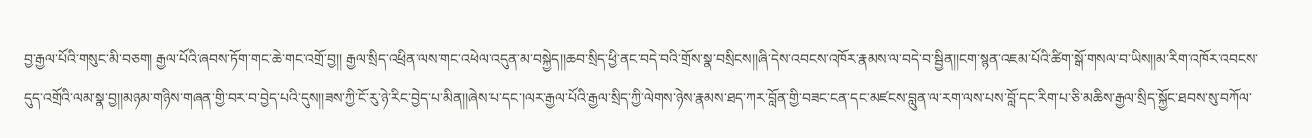བྱ་རྒྱལ་པོའི་གསུང་མི་བཅག། རྒྱལ་པོའི་ཞབས་ཏོག་གང་ཆེ་གང་འགྲོ་བྱ།། རྒྱལ་སྲིད་འཕྲིན་ལས་གང་འཕེལ་འདུན་མ་བསྐྱེད།།ཆབ་སྲིད་ཕྱི་ནང་བདེ་བའི་གྲོས་སྣ་བསྲིངས།།ཞི་དེས་འབངས་འཁོར་རྣམས་ལ་བདེ་བ་སྦྱིན།།ངག་སྙན་འཇམ་པོའི་ཚིག་སྒོ་གསལ་བ་ཡིས།།མ་རིག་འཁོར་འབངས་དུད་འགྲོའི་ལམ་སྣ་བྱ།།མཉམ་གཉིས་གཞན་གྱི་བར་བ་བྱེད་པའི་དུས།།ཟས་ཀྱི་ངོ་རུ་ཉེ་རིང་བྱེད་པ་མིན།།ཞེས་པ་དང་།ལར་རྒྱལ་པོའི་རྒྱལ་སྲིད་ཀྱི་ལེགས་ཉེས་རྣམས་ཐད་ཀར་བློན་གྱི་བཟང་ངན་དང་མཛངས་བླུན་ལ་རག་ལས་པས་བློ་དང་རིག་པ་ཅི་མཆིས་རྒྱལ་སྲིད་སྐྱོང་ཐབས་སུ་བཀོལ་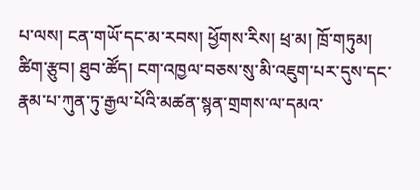པ་ལས། ངན་གཡོ་དང་མ་རབས། ཕྱོགས་རིས། ཕྲ་མ། ཁྲོ་གཏུམ། ཚིག་རྩུབ། ཐུབ་ཚོད། ངག་འཁྱལ་བཅས་སུ་མི་འཇུག་པར་དུས་དང་རྣམ་པ་ཀུན་ཏུ་རྒྱལ་པོའི་མཚན་སྙན་གྲགས་ལ་དམའ་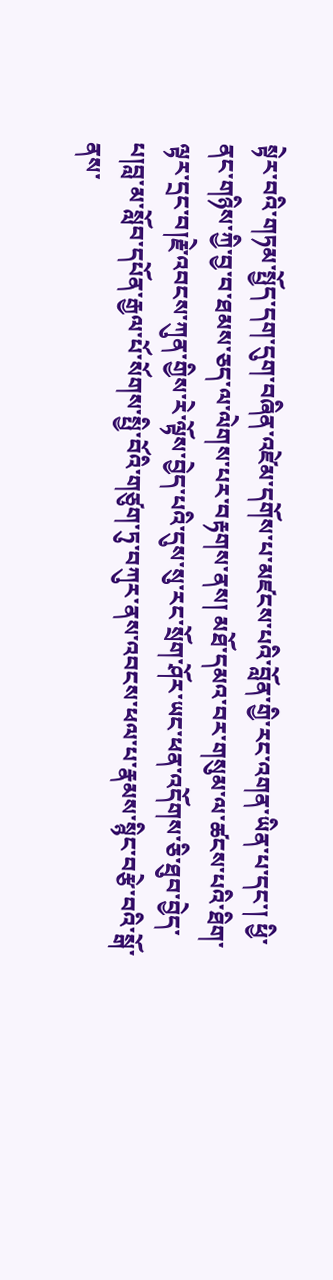སྟེར་བའི་གཏམ་སྤྱོད་དག་དུག་བཞིན་འཛེམ་དགོས་པ་མཛངས་པའི་བློན་གྱི་རང་འགན་ཡིན་པ་དང་། ཕྱི་ནང་གཉིས་ཀྱི་བྱ་བ་ཐམས་ཅད་ལ་ལེགས་པར་བརྟགས་ནས། མཐོ་དམའ་བར་གསུམ་ལ་ཚངས་པའི་ཐིག་ལྟར་དྲང་བ།རྗེ་འབངས་ཀུན་གྱིས་རེ་ལྟོས་བྱེད་པའི་དུས་སུ་རང་སྲོག་ཤོར་ཡང་ཕན་འདོགས་ཅི་ཐུབ་བྱེད་པ།བླ་མ་སློབ་དཔོན་རྒྱལ་པོ་སོགས་སྤྱི་བོའི་གཙུག་ཏུ་བཀུར་ནས་འབངས་ཕལ་པ་རྣམས་སྙིང་བརྩེ་བའི་སྒོ་ནས་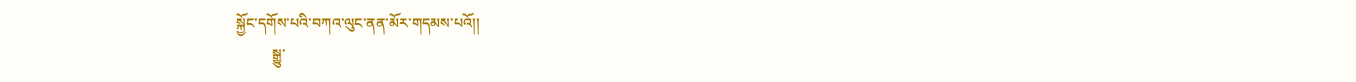སྐྱོང་དགོས་པའི་བཀའ་ལུང་ནན་མོར་གདམས་པའོ།།
          སྒྱུ་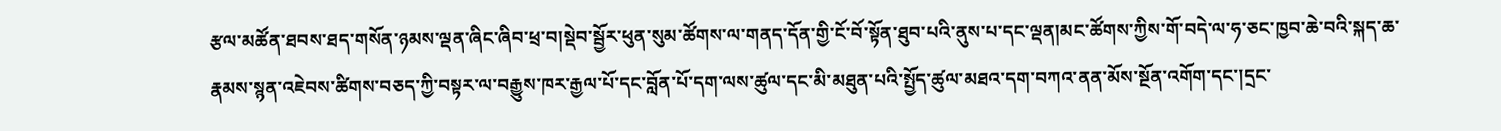རྩལ་མཚོན་ཐབས་ཐད་གསོན་ཉམས་ལྡན་ཞིང་ཞིབ་ཕྲ་བ།སྡེབ་སྦྱོར་ཕུན་སུམ་ཚོགས་ལ་གནད་དོན་གྱི་ངོ་བོ་སྟོན་ཐུབ་པའི་ནུས་པ་དང་ལྡན།མང་ཚོགས་ཀྱིས་གོ་བདེ་ལ་ཧ་ཅང་ཁྱབ་ཆེ་བའི་སྐད་ཆ་རྣམས་སྙན་འཇེབས་ཚིགས་བཅད་ཀྱི་བསྟར་ལ་བརྒྱུས་ཁར་རྒྱལ་པོ་དང་བློན་པོ་དག་ལས་ཚུལ་དང་མི་མཐུན་པའི་སྤྱོད་ཚུལ་མཐའ་དག་བཀའ་ནན་མོས་སྔོན་འགོག་དང་།དྲང་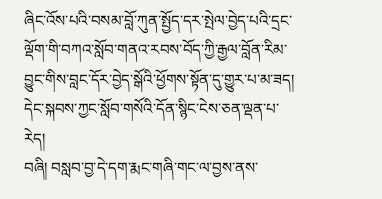ཞིང་འོས་པའི་བསམ་བློ་ཀུན་སྤྱོད་དར་སྤེལ་བྱེད་པའི་དྲང་ལྡོག་གི་བཀའ་སློབ་གནའ་རབས་བོད་ཀྱི་རྒྱལ་བློན་རིམ་བྱུང་གིས་བླང་དོར་བྱེད་སྒོའི་ཕྱོགས་སྟོན་དུ་གྱུར་པ་མ་ཟད། དེང་སྐབས་ཀྱང་སློབ་གསོའི་དོན་སྙིང་ངེས་ཅན་ལྡན་པ་རེད།
བཞི། བསླབ་བྱ་དེ་དག་རྨང་གཞི་གང་ལ་བྱས་ནས་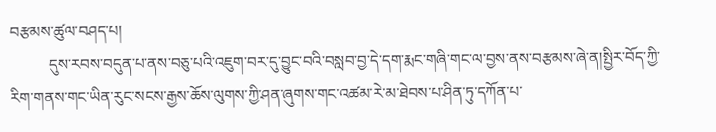བརྩམས་ཚུལ་བཤད་པ།
          དུས་རབས་བདུན་པ་ནས་བཅུ་པའི་འཇུག་བར་དུ་བྱུང་བའི་བསླབ་བྱ་དེ་དག་རྨང་གཞི་གང་ལ་བྱས་ནས་བརྩམས་ཞེ་ན།སྤྱིར་བོད་ཀྱི་རིག་གནས་གང་ཡིན་རུང་སངས་རྒྱས་ཆོས་ལུགས་ཀྱི་ཤན་ཞུགས་གང་འཚམ་རེ་མ་ཐེབས་པ་ཤིན་ཏུ་དཀོན་པ་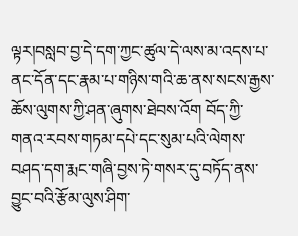ལྟར།བསླབ་བྱ་དེ་དག་ཀྱང་ཚུལ་དེ་ལས་མ་འདས་པ་ནང་དོན་དང་རྣམ་པ་གཉིས་གའི་ཆ་ནས་སངས་རྒྱས་ཆོས་ལུགས་ཀྱི་ཤན་ཞུགས་ཐེབས་འོག བོད་ཀྱི་གནའ་རབས་གཏམ་དཔེ་དང་སུམ་པའི་ལེགས་བཤད་དག་རྨང་གཞི་བྱས་ཏེ་གསར་དུ་བཏོད་ནས་བྱུང་བའི་རྩོམ་ལུས་ཤིག་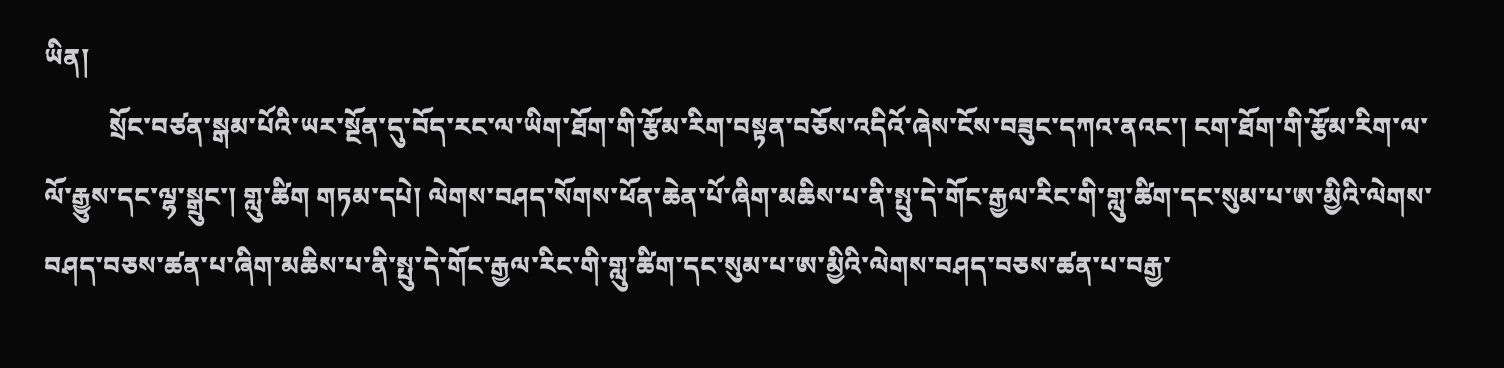ཡིན།
          སྲོང་བཙན་སྒམ་པོའི་ཡར་སྔོན་དུ་བོད་རང་ལ་ཡིག་ཐོག་གི་རྩོམ་རིག་བསྟན་བཅོས་འདིའོ་ཞེས་ངོས་བཟུང་དཀའ་ནའང་། ངག་ཐོག་གི་རྩོམ་རིག་ལ་ལོ་རྒྱུས་དང་ལྷ་སྒྲུང་། གླུ་ཚིག གཏམ་དཔེ། ལེགས་བཤད་སོགས་ཕོན་ཆེན་པོ་ཞིག་མཆིས་པ་ནི་སྤུ་དེ་གོང་རྒྱལ་རིང་གི་གླུ་ཚིག་དང་སུམ་པ་ཨ་མྱིའི་ལེགས་བཤད་བཅས་ཚན་པ་ཞིག་མཆིས་པ་ནི་སྤུ་དེ་གོང་རྒྱལ་རིང་གི་གླུ་ཚིག་དང་སུམ་པ་ཨ་མྱིའི་ལེགས་བཤད་བཅས་ཚན་པ་བརྒྱ་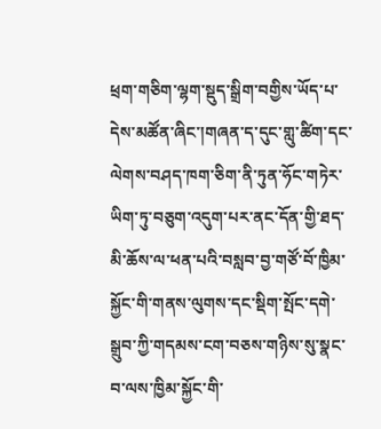ཕྲག་གཅིག་ལྷག་སྡུད་སྒྲིག་བགྱིས་ཡོད་པ་དེས་མཚོན་ཞིང་།གཞན་ད་དུང་གླུ་ཚིག་དང་ལེགས་བཤད་ཁག་ཅིག་ནི་ཏུན་ཧོང་གཏེར་ཡིག་ཏུ་བཅུག་འདུག་པར་ནང་དོན་གྱི་ཐད་མི་ཆོས་ལ་ཕན་པའི་བསླབ་བྱ་གཙོ་བོ་ཁྱིམ་སྐྱོང་གི་གནས་ལུགས་དང་སྡིག་སྤོང་དགེ་སྒྲུབ་ཀྱི་གདམས་ངག་བཅས་གཉིས་སུ་སྣང་བ་ལས་ཁྱིམ་སྐྱོང་གི་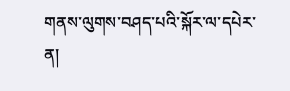གནས་ལུགས་བཤད་པའི་སྐོར་ལ་དཔེར་ན།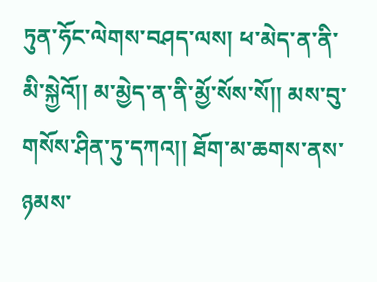ཏུན་ཧོང་ལེགས་བཤད་ལས། ཕ་མེད་ན་ནི་མི་སྐྱེའོ།། མ་མྱེད་ན་ནི་མྱོ་སོས་སོ།། མས་བུ་གསོས་ཤིན་ཏུ་དཀའ།། ཐོག་མ་ཆགས་ནས་ཉམས་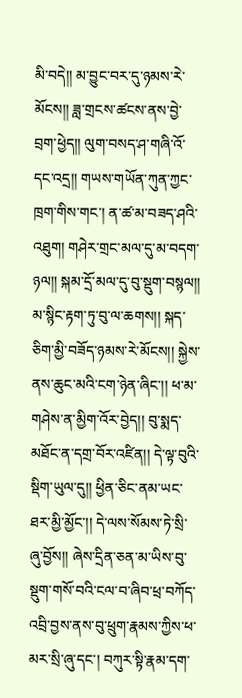མི་བདེ།། མ་བྱུང་བར་དུ་ཉམས་རེ་མོངས།། ཟླ་གྲངས་ཚངས་ནས་བྱེ་བྲག་ཕྱེད།། ལུག་བསད་ཤ་གཞི་འོ་དང་འདྲ།། གཡས་གཡོན་ཀུན་ཀྱང་ཁྲག་གིས་གང་། ན་ཚ་མ་བཟད་ཤའི་འཐུག། གཤེར་གྲང་མལ་དུ་མ་བདག་ཉལ།། སྐམ་དྲོ་མལ་དུ་བུ་སྡུག་བསྙལ།། མ་སྙིང་རྟག་ཏུ་བུ་ལ་ཆགས།། སྐད་ཅིག་མྱི་བཟོད་ཉམས་རེ་མོངས།། སྐྱེས་ནས་ཆུང་མའི་ངག་ཉེན་ཞིང་།། ཕ་མ་གཤེས་ན་མྱིག་འོར་བྱེད།། བུ་སྨད་མཐོང་ན་དགྲ་བོར་འཛིན།། དེ་ལྟ་བུའི་སྡིག་ཡུལ་དུ།། ཕྱིན་ཅིང་ནམ་ཡང་ཐར་མྱི་མྱོང་།། དེ་ལས་སོམས་ཏེ་སྲི་ཞུ་བྱོས།། ཞེས་དྲིན་ཅན་མ་ཡིས་བུ་སྡུག་གསོ་བའི་ངལ་བ་ཞིབ་ཕྲ་བཀོད་འབྲི་བྱས་ནས་བུ་ཕྲུག་རྣམས་ཀྱིས་ཕ་མར་སྲི་ཞུ་དང་། བཀུར་སྟི་རྣམ་དག་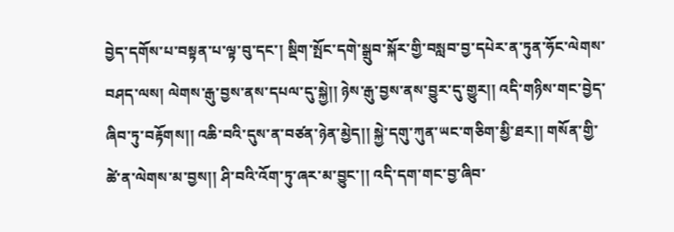བྱེད་དགོས་པ་བསྟན་པ་ལྟ་བུ་དང་། སྡིག་སྤོང་དགེ་སྒྲུབ་སྐོར་གྱི་བསླབ་བྱ་དཔེར་ན་ཏུན་ཧོང་ལེགས་བཤད་ལས། ལེགས་རྒུ་བྱས་ནས་དཔལ་དུ་སྐྱེ།། ཉེས་རྒུ་བྱས་ནས་བྱུར་དུ་གྱུར།། འདི་གཉིས་གང་བྱེད་ཞིབ་ཏུ་བརྟོགས།། འཆི་བའི་དུས་ན་བཙན་ཉེན་མྱེད།། སྐྱེ་དགུ་ཀུན་ཡང་གཅིག་མྱི་ཐར།། གསོན་གྱི་ཚེ་ན་ལེགས་མ་བྱས།། ཤི་བའི་འོག་ཏུ་ཞར་མ་བྱུང་།། འདི་དག་གང་བྱ་ཞིབ་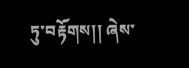ཏུ་བརྟོགས།། ཞེས་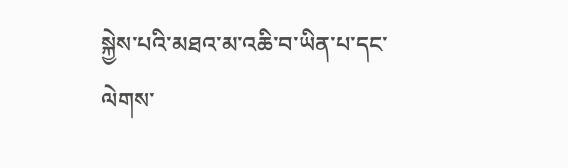སྐྱེས་པའི་མཐའ་མ་འཆི་བ་ཡིན་པ་དང་ལེགས་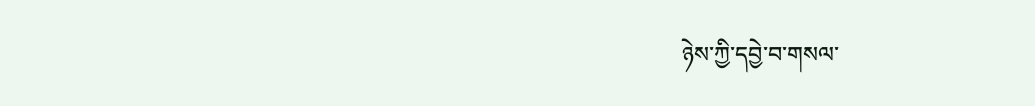ཉེས་ཀྱི་དབྱེ་བ་གསལ་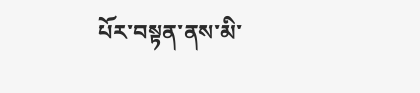པོར་བསྟན་ནས་མི་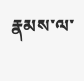རྣམས་ལ་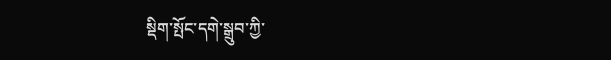སྡིག་སྤོང་དགེ་སྒྲུབ་ཀྱི་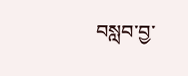བསླབ་བྱ་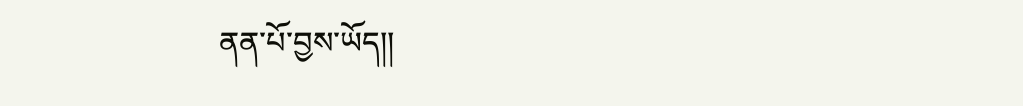ནན་པོ་བྱས་ཡོད།།